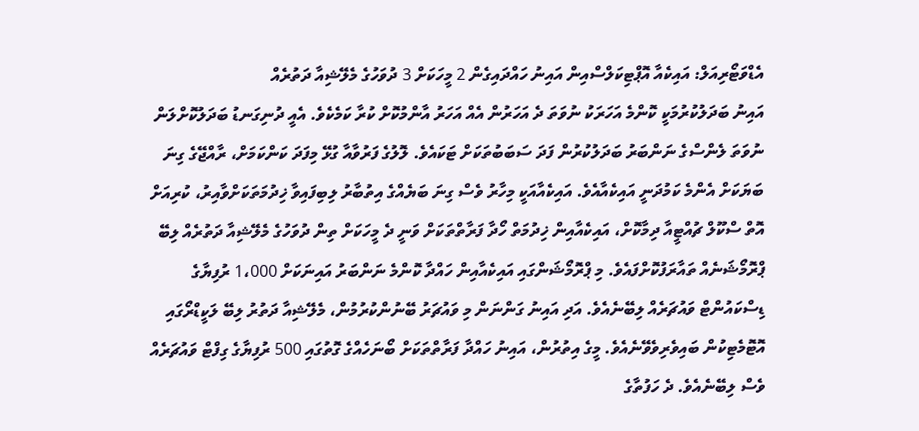އެޑްވަޓޯރިއަލް: އައިކެއާ އޮޕްޓިކަލްސްއިން އައިނު ހައްދައިގެން 2 މީހަކަށް 3 ދުވަހުގެ މެލޭޝިއާ ދަތުރެއް
އައިނު ބަދަލުކުރުމަކީ ކޮންމެ އަހަރަކު ނުވަތަ ދެ އަހަރުން އެއް އަހަރު އާންމުކޮށް ކުރާ ކަމެކެވެ. އެއީ ދުނިގަނޑު ބަދަލުކޮށްލަން ނުވަތަ ލެންސްގެ ނަންބަރު ބަދަލުކުރުން ފަދަ ސަބަބުތަކަށް ޓަކައެވެ. ލޮލުގެ ފަރުވާއާ ގުޅޭ މިފަދަ ކަންކަމަށް، ރާއްޖޭގެ ގިނަ ބަޔަކަށް އެންމެ ކަމުދަނީ އައިކެއާއެވެ. އައިކެއާއަކީ މިހާރު ވެސް ގިނަ ބަޔެއްގެ އިތުބާރު ލިބިފައިވާ ޚިދުމަތަކަށްވާއިރު، ކުރިއަށް އޮތް ސްކޫލް ޗުއްޓީއާ ދިމާކޮށް، އައިކެއާއިން ޚިދުމަތް ހޯދާ ފަރާތްތަކަށް ވަނީ ދެ މީހަކަށް ތިން ދުވަހުގެ މެލޭޝިއާ ދަތުރެއް ލިބޭ ޕްރޮމޯޝަނެއް ތައާރަފުކޮށްފައެވެ. މި ޕްރޮމޯޝަންގައި އައިކެއާއިން ހައްދާ ކޮންމެ ނަންބަރު އައިނަކަށް 1،000 ރުފިޔާގެ ޑިސްކައުންޓް ވައުޗަރެއް ލިބޭނެއެވެ. އަދި އައިނު ގަންނަން މި ވައުޗަރު ބޭނުންކުރުމުން، މެލޭޝިއާ ދަތުރު ލިބޭ ލަކީޑްރޯގައި އޮޓޮމެޓިކުން ބައިވެރިވެވޭނެއެވެ. މީގެ އިތުރުން، އައިނު ހައްދާ ފަރާތްތަކަށް ބޯނަހެއްގެ ގޮތުގައި 500 ރުފިޔާގެ ގިފްޓް ވައުޗަރެއް ވެސް ލިބޭނެއެވެ. ދެ ހަފުތާގެ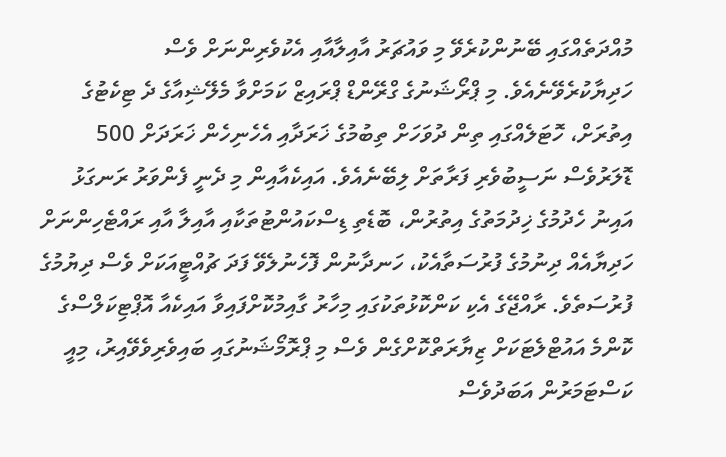މުއްދަތެއްގައި ބޭނުންކުރެވޭ މި ވައުޗަރު އާއިލާއާއި އެކުވެރިންނަށް ވެސް ހަދިޔާކުރެވޭނެއެވެ. މި ޕްރޯޝަނުގެ ގްރޭންޑް ޕްރައިޒް ކަމަށްވާ މެލޭޝިއާގެ ދެ ޓިކެޓުގެ އިތުރަށް، ހޮޓަލެއްގައި ތިން ދުވަހަށް ތިބުމުގެ ޚަރަދާއި އެހެނިހެން ޚަރަދަށް 500 ޑޮލަރުވެސް ނަސީބުވެރި ފަރާތަށް ލިބޭނެއެވެ. އައިކެއާއިން މި ދެނީ ފެންވަރު ރަނގަޅު އައިނު ހެދުމުގެ ޚިދުމަތުގެ އިތުރުން، ބޮޑެތި ޑިސްކައުންޓުތަކާއި އާއިލާ އާއި ރައްޓެހިންނަށް ހަދިޔާއެއް ދިނުމުގެ ފުރުސަތާއެކު، ހަނދާނުން ފޮހެނުލެވޭ ފަދަ ޗުއްޓީއަކަށް ވެސް ދިޔުމުގެ ފުރުސަތެވެ. ރާއްޖޭގެ އެކި ކަންކޮޅުތަކުގައި މިހާރު ގާއިމުކޮށްފައިވާ އައިކެއާ އޮޕްޓިކަލްސްގެ ކޮންމެ އައުޓްލެޓަކަށް ޒިޔާރަތްކޮށްގެން ވެސް މި ޕްރޮމޯޝަނުގައި ބައިވެރިވެވޭއިރު، މިއީ ކަސްޓަމަރުން އަބަދުވެސް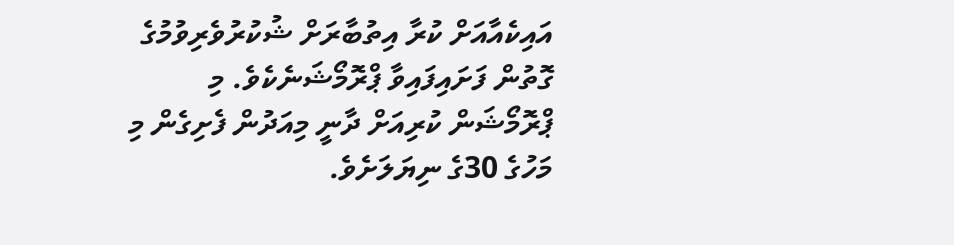އައިކެއާއަށް ކުރާ އިތުބާރަށް ޝުކުރުވެރިވުމުގެ ގޮތުން ފަށައިފައިވާ ޕްރޮމޯޝަނެކެވެ. މި ޕްރޮމޯޝަން ކުރިއަށް ދާނީ މިއަދުން ފެށިގެން މި މަހުގެ 30ގެ ނިޔަލަށެވެ.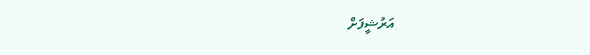އަރުޝީފަށް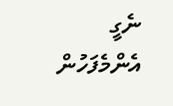ނެގީ
އެންމެފަހުން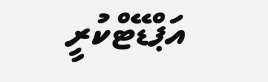އަޕްޑޭޓްކުރީ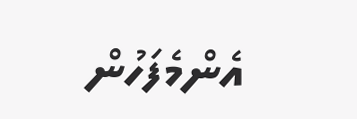އެންމެފަހުން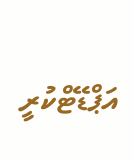އަޕްޑޭޓްކުރީ